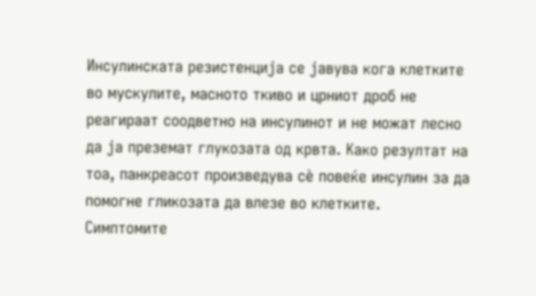Инсулинската резистенција се јавува кога клетките во мускулите, масното ткиво и црниот дроб не реагираат соодветно на инсулинот и не можат лесно да ја преземат глукозата од крвта. Како резултат на тоа, панкреасот произведува сè повеќе инсулин за да помогне гликозата да влезе во клетките.
Симптомите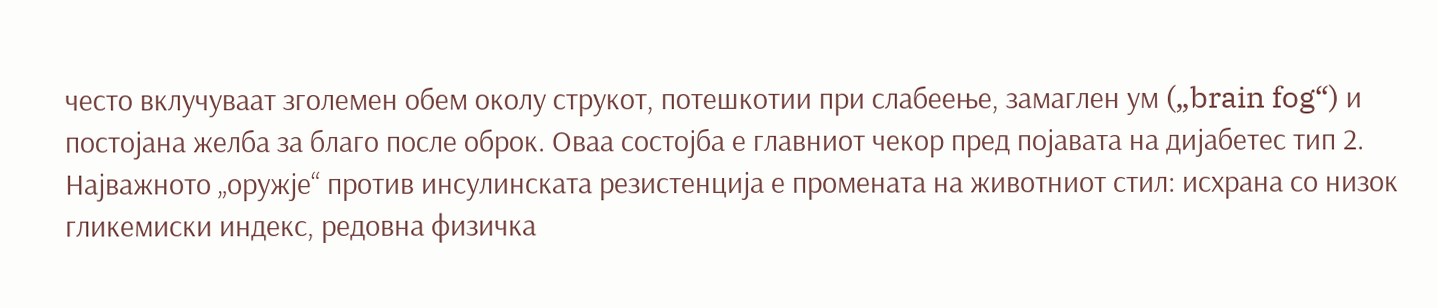често вклучуваат зголемен обем околу струкот, потешкотии при слабеење, замаглен ум („brain fog“) и постојана желба за благо после оброк. Оваа состојба е главниот чекор пред појавата на дијабетес тип 2. Најважното „оружје“ против инсулинската резистенција е промената на животниот стил: исхрана со низок гликемиски индекс, редовна физичка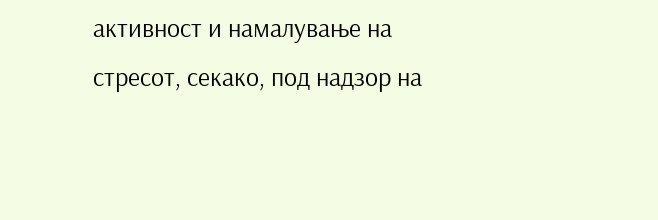активност и намалување на стресот, секако, под надзор на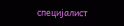специјалист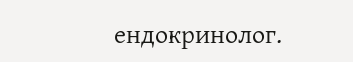ендокринолог.